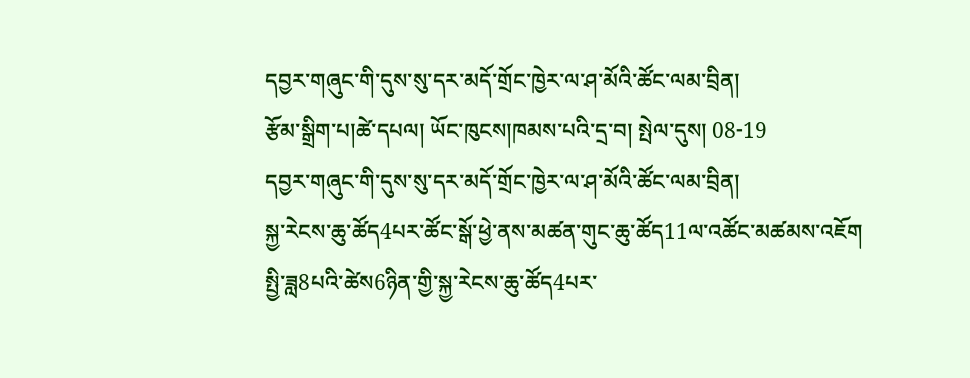དབྱར་གཞུང་གི་དུས་སུ་དར་མདོ་གྲོང་ཁྱེར་ལ་ཤ་མོའི་ཚོང་ལམ་བྲིན།
རྩོམ་སྒྲིག་པ།ཚེ་དཔལ། ཡོང་ཁུངས།ཁམས་པའི་དྲ་བ། སྤེལ་དུས། 08-19
དབྱར་གཞུང་གི་དུས་སུ་དར་མདོ་གྲོང་ཁྱེར་ལ་ཤ་མོའི་ཚོང་ལམ་བྲིན།
སྐྱ་རེངས་ཆུ་ཚོད4པར་ཚོང་སྒོ་ཕྱེ་ནས་མཚན་གུང་ཆུ་ཚོད11ལ་འཚོང་མཚམས་འཇོག
སྤྱི་ཟླ8པའི་ཚེས6ཉིན་གྱི་སྐྱ་རེངས་ཆུ་ཚོད4པར་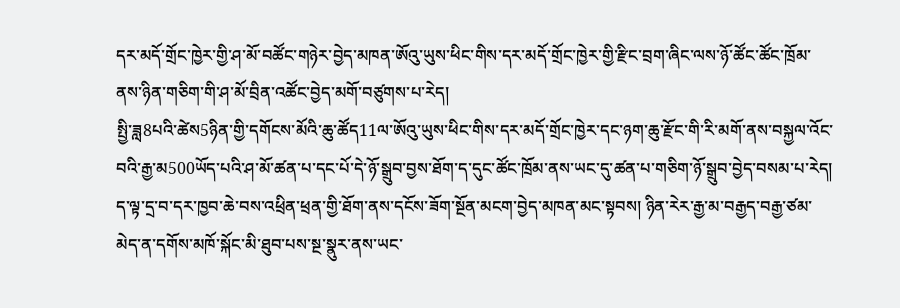དར་མདོ་གྲོང་ཁྱེར་གྱི་ཤ་མོ་བཚོང་གཉེར་བྱེད་མཁན་ཨོའུ་ཡུས་ཕིང་གིས་དར་མདོ་གྲོང་ཁྱེར་གྱི་རྫིང་བྲག་ཞིང་ལས་ཉོ་ཚོང་ཚོང་ཁྲོམ་ནས་ཉིན་གཅིག་གི་ཤ་མོ་བྲིན་འཚོང་བྱེད་མགོ་བཙུགས་པ་རེད།
སྤྱི་ཟླ8པའི་ཚེས5ཉིན་གྱི་དགོངས་མོའི་ཆུ་ཚོད11ལ་ཨོའུ་ཡུས་ཕིང་གིས་དར་མདོ་གྲོང་ཁྱེར་དང་ཉག་ཆུ་རྫོང་གི་རི་མགོ་ནས་བསྐྱལ་འོང་བའི་རྒྱ་མ500ཡོད་པའི་ཤ་མོ་ཚན་པ་དང་པོ་དེ་ཉོ་སྒྲུབ་བྱས་ཐོག་ད་དུང་ཚོང་ཁྲོམ་ནས་ཡང་དུ་ཚན་པ་གཅིག་ཉོ་སྒྲུབ་བྱེད་བསམ་པ་རེད། ད་ལྟ་དྲ་བ་དར་ཁྱབ་ཆེ་བས་འཕྲིན་ཕྲན་གྱི་ཐོག་ནས་དངོས་ཟོག་སྔོན་མངག་བྱེད་མཁན་མང་སྟབས། ཉིན་རེར་རྒྱ་མ་བརྒྱད་བརྒྱ་ཙམ་མེད་ན་དགོས་མཁོ་སྐོང་མི་ཐུབ་པས་སྔ་སྣུར་ནས་ཡང་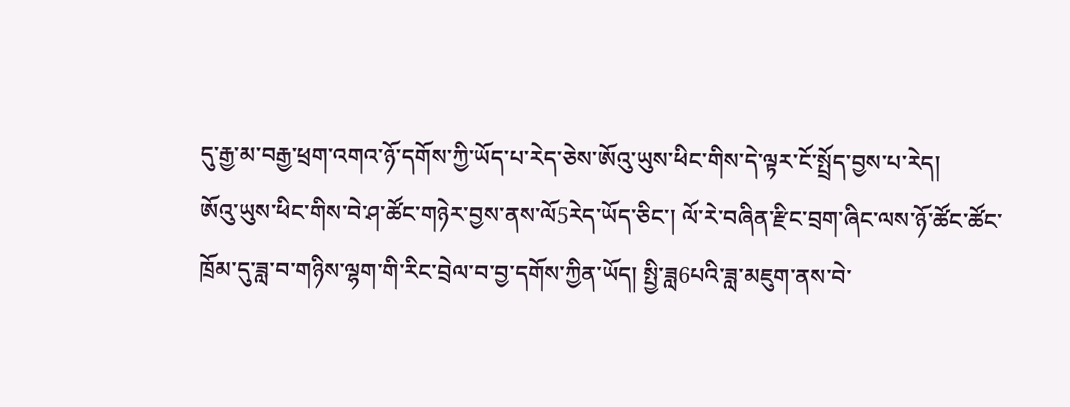དུ་རྒྱ་མ་བརྒྱ་ཕྲག་འགའ་ཉོ་དགོས་ཀྱི་ཡོད་པ་རེད་ཅེས་ཨོའུ་ཡུས་ཕིང་གིས་དེ་ལྟར་ངོ་སྤྲོད་བྱས་པ་རེད།
ཨོའུ་ཡུས་ཕིང་གིས་བེ་ཤ་ཚོང་གཉེར་བྱས་ནས་ལོ5རེད་ཡོད་ཅིང་། ལོ་རེ་བཞིན་རྫིང་བྲག་ཞིང་ལས་ཉོ་ཚོང་ཚོང་ཁྲོམ་དུ་ཟླ་བ་གཉིས་ལྷག་གི་རིང་བྲེལ་བ་བྱ་དགོས་ཀྱིན་ཡོད། སྤྱི་ཟླ6པའི་ཟླ་མཇུག་ནས་བེ་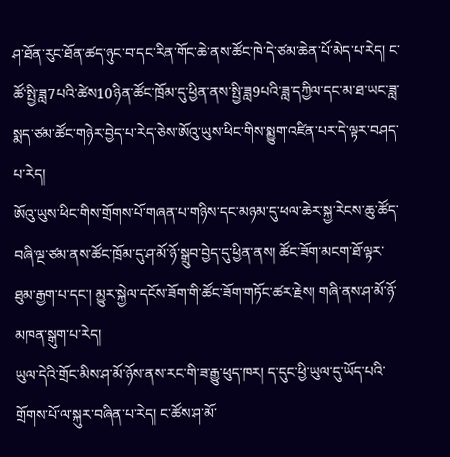ཤ་ཐོན་རུང་ཐོན་ཚད་ཉུང་བ་དང་རིན་གོང་ཆེ་ནས་ཚོང་ཁེ་དེ་ཙམ་ཆེན་པོ་མེད་པ་རེད། ང་ཚོ་སྤྱི་ཟླ7པའི་ཚེས10ཉིན་ཚོང་ཁྲོམ་དུ་ཕྱིན་ནས་སྤྱི་ཟླ9པའི་ཟླ་དཀྱིལ་དང་མ་ཐ་ཡང་ཟླ་སྨད་ཙམ་ཚོང་གཉེར་བྱེད་པ་རེད་ཅེས་ཨོའུ་ཡུས་ཕིང་གིས་སྨྱུག་འཛིན་པར་དེ་ལྟར་བཤད་པ་རེད།
ཨོའུ་ཡུས་ཕིང་གིས་གྲོགས་པོ་གཞན་པ་གཉིས་དང་མཉམ་དུ་ཕལ་ཆེར་སྐྱ་རེངས་ཆུ་ཚོད་བཞི་ལྔ་ཙམ་ནས་ཚོང་ཁྲོམ་དུ་ཤ་མོ་ཉོ་སྒྲུབ་བྱེད་དུ་ཕྱིན་ནས། ཚོང་ཟོག་མངག་ཐོ་ལྟར་ཐུམ་རྒྱག་པ་དང་། མྱུར་སྐྱེལ་དངོས་ཟོག་གི་ཚོང་ཟོག་གཏོང་ཚར་རྗེས། གཞི་ནས་ཤ་མོ་ཉོ་མཁན་སྒུག་པ་རེད།
ཡུལ་དེའི་གྲོང་མིས་ཤ་མོ་ཉོས་ནས་རང་གི་ཟ་རྒྱུ་ཕུད་ཁར། ད་དུང་ཕྱི་ཡུལ་དུ་ཡོད་པའི་གྲོགས་པོ་ལ་སྐུར་བཞིན་པ་རེད། ང་ཚོས་ཤ་མོ་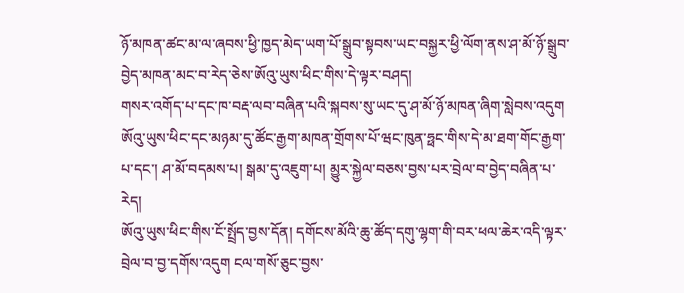ཉོ་མཁན་ཚང་མ་ལ་ཞབས་ཕྱི་ཁྱད་མེད་ཡག་པོ་སྒྲུབ་སྟབས་ཡང་བསྐྱར་ཕྱི་ལོག་ནས་ཤ་མོ་ཉོ་སྒྲུབ་བྱེད་མཁན་མང་བ་རེད་ཅེས་ཨོའུ་ཡུས་ཕིང་གིས་དེ་ལྟར་བཤད།
གསར་འགོད་པ་དང་ཁ་བརྡ་ལབ་བཞིན་པའི་སྐབས་སུ་ཡང་དུ་ཤ་མོ་ཉོ་མཁན་ཞིག་སླེབས་འདུག ཨོའུ་ཡུས་ཕིང་དང་མཉམ་དུ་ཚོང་རྒྱག་མཁན་གྲོགས་པོ་ཝང་ཁུན་ཧྥང་གིས་དེ་མ་ཐག་གོང་རྒྱག་པ་དང་། ཤ་མོ་བདམས་པ། སྒམ་དུ་འཇུག་པ། མྱུར་སྐྱེལ་བཅས་བྱས་པར་བྲེལ་བ་བྱེད་བཞིན་པ་རེད།
ཨོའུ་ཡུས་ཕིང་གིས་ངོ་སྤྲོད་བྱས་དོན། དགོངས་མོའི་ཆུ་ཚོད་དགུ་ལྷག་གི་བར་ཕལ་ཆེར་འདི་ལྟར་བྲེལ་བ་བྱ་དགོས་འདུག ངལ་གསོ་ཅུང་བྱས་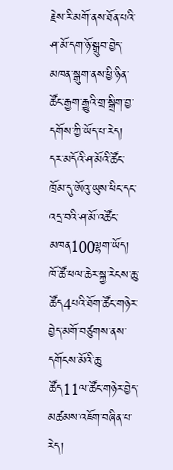རྗེས་རི་མགོ་ནས་ཐོན་པའི་ཤ་མོ་དག་ཉོ་སྒྲུབ་བྱེད་མཁན་སྒུག་ནས་ཕྱི་ཉིན་ཚོང་རྒྱག་རྒྱུའི་གྲ་སྒྲིག་བྱ་དགོས་ཀྱི་ཡོད་པ་རེད།
དར་མདོའི་ཤ་མོའི་ཚོང་ཁྲོམ་དུ་ཨོའུ་ཡུས་ཕིང་དང་འདྲ་བའི་ཤ་མོ་འཚོང་མཁན100ལྷག་ཡོད། ཁོ་ཚོ་ཕལ་ཆེར་སྐྱ་རེངས་ཆུ་ཚོད4པའི་ཐོག་ཚོང་གཉེར་བྱེད་མགོ་བཙུགས་ནས་དགོངས་མོའི་ཆུ་ཚོད11ལ་ཚོང་གཉེར་བྱེད་མཚམས་འཇོག་བཞིན་པ་རེད།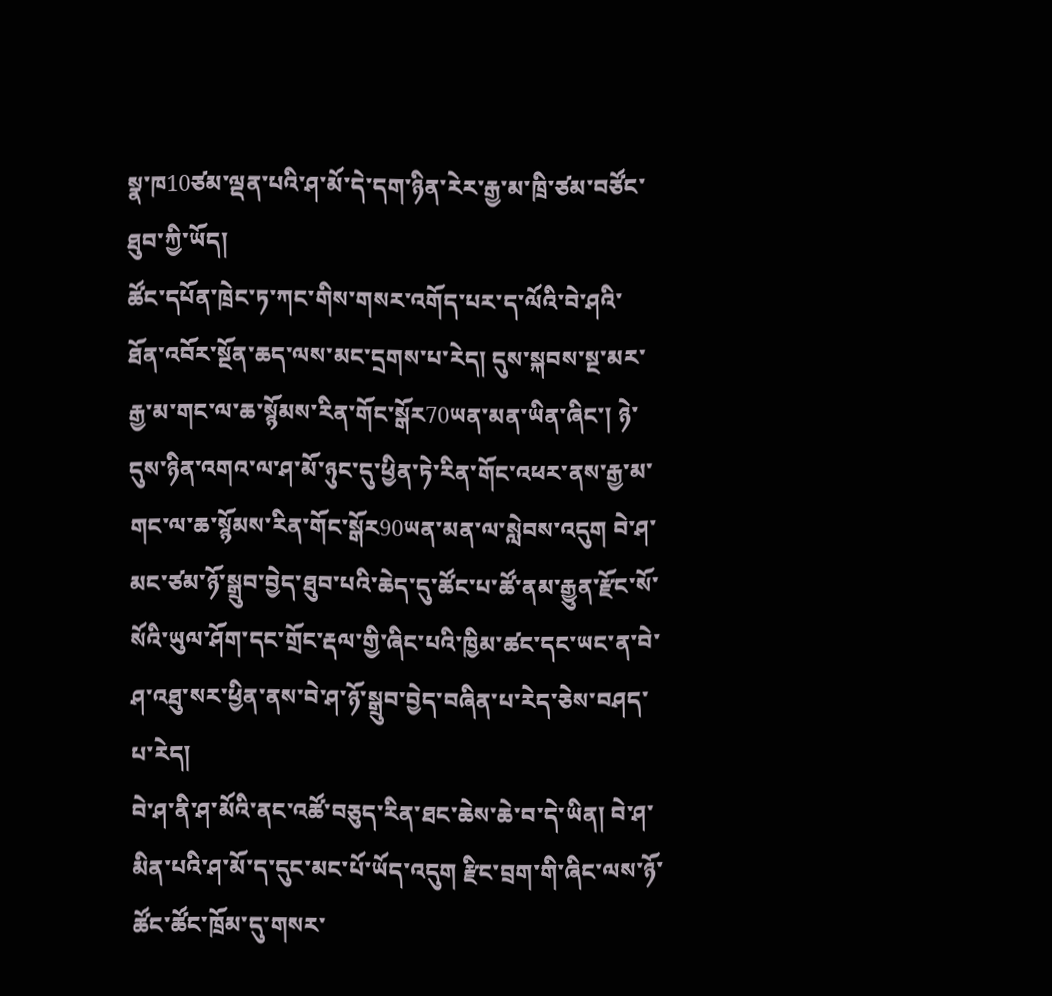སྣ་ཁ10ཙམ་ལྡན་པའི་ཤ་མོ་དེ་དག་ཉིན་རེར་རྒྱ་མ་ཁྲི་ཙམ་བཙོང་ཐུབ་ཀྱི་ཡོད།
ཚོང་དཔོན་ཁྲེང་ཏ་ཀང་གིས་གསར་འགོད་པར་ད་ལོའི་བེ་ཤའི་ཐོན་འབོར་སྔོན་ཆད་ལས་མང་དྲགས་པ་རེད། དུས་སྐབས་སྔ་མར་རྒྱ་མ་གང་ལ་ཆ་སྙོམས་རིན་གོང་སྒོར70ཡན་མན་ཡིན་ཞིང་། ཉེ་དུས་ཉིན་འགའ་ལ་ཤ་མོ་ཉུང་དུ་ཕྱིན་ཏེ་རིན་གོང་འཕར་ནས་རྒྱ་མ་གང་ལ་ཆ་སྙོམས་རིན་གོང་སྒོར90ཡན་མན་ལ་སླེབས་འདུག བེ་ཤ་མང་ཙམ་ཉོ་སྒྲུབ་བྱེད་ཐུབ་པའི་ཆེད་དུ་ཚོང་པ་ཚོ་ནམ་རྒྱུན་རྫོང་སོ་སོའི་ཡུལ་ཤོག་དང་གྲོང་རྡལ་གྱི་ཞིང་པའི་ཁྱིམ་ཚང་དང་ཡང་ན་བེ་ཤ་འཐུ་སར་ཕྱིན་ནས་བེ་ཤ་ཉོ་སྒྲུབ་བྱེད་བཞིན་པ་རེད་ཅེས་བཤད་པ་རེད།
བེ་ཤ་ནི་ཤ་མོའི་ནང་འཚོ་བཅུད་རིན་ཐང་ཆེས་ཆེ་བ་དེ་ཡིན། བེ་ཤ་མིན་པའི་ཤ་མོ་ད་དུང་མང་པོ་ཡོད་འདུག རྫིང་བྲག་གི་ཞིང་ལས་ཉོ་ཚོང་ཚོང་ཁྲོམ་དུ་གསར་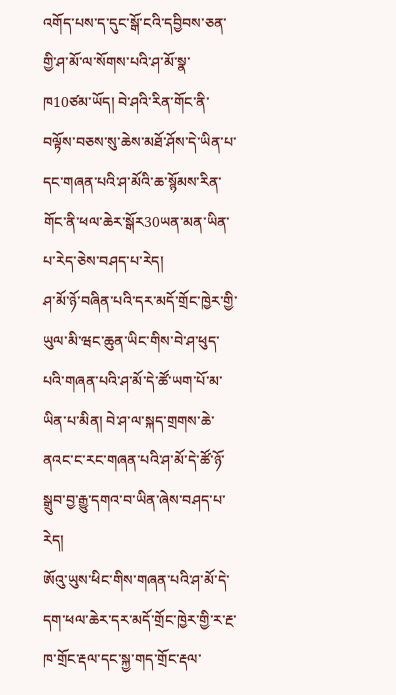འགོད་པས་ད་དུང་སྒོ་ངའི་དབྱིབས་ཅན་གྱི་ཤ་མོ་ལ་སོགས་པའི་ཤ་མོ་སྣ་ཁ10ཙམ་ཡོད། བེ་ཤའི་རིན་གོང་ནི་བལྟོས་བཅས་སུ་ཆེས་མཐོ་ཤོས་དེ་ཡིན་པ་དང་གཞན་པའི་ཤ་མོའི་ཆ་སྙོམས་རིན་གོང་ནི་ཕལ་ཆེར་སྒོར30ཡན་མན་ཡིན་པ་རེད་ཅེས་བཤད་པ་རེད།
ཤ་མོ་ཉོ་བཞིན་པའི་དར་མདོ་གྲོང་ཁྱེར་གྱི་ཡུལ་མི་ཝང་ཆུན་ཡིང་གིས་བེ་ཤ་ཕུད་པའི་གཞན་པའི་ཤ་མོ་དེ་ཚོ་ཡག་པོ་མ་ཡིན་པ་མིན། བེ་ཤ་ལ་སྐད་གྲགས་ཆེ་ནའང་ང་རང་གཞན་པའི་ཤ་མོ་དེ་ཚོ་ཉོ་སྒྲུབ་བྱ་རྒྱུ་དགའ་བ་ཡིན་ཞེས་བཤད་པ་རེད།
ཨོའུ་ཡུས་ཕིང་གིས་གཞན་པའི་ཤ་མོ་དེ་དག་ཕལ་ཆེར་དར་མདོ་གྲོང་ཁྱེར་གྱི་ར་རྔ་ཁ་གྲོང་རྡལ་དང་སྐྱ་གད་གྲོང་རྡལ་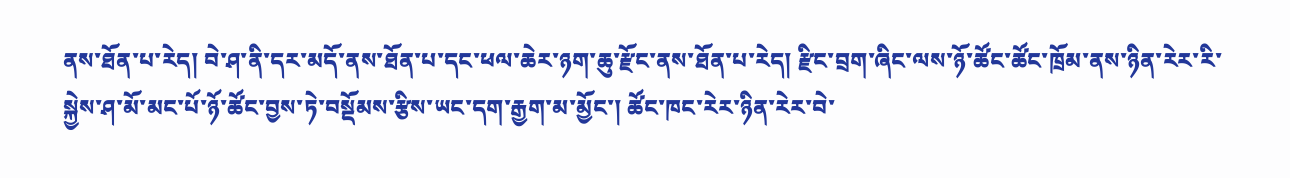ནས་ཐོན་པ་རེད། བེ་ཤ་ནི་དར་མདོ་ནས་ཐོན་པ་དང་ཕལ་ཆེར་ཉག་ཆུ་རྫོང་ནས་ཐོན་པ་རེད། རྫིང་བྲག་ཞིང་ལས་ཉོ་ཚོང་ཚོང་ཁྲོམ་ནས་ཉིན་རེར་རི་སྐྱེས་ཤ་མོ་མང་པོ་ཉོ་ཚོང་བྱས་ཏེ་བསྡོམས་རྩིས་ཡང་དག་རྒྱག་མ་མྱོང་། ཚོང་ཁང་རེར་ཉིན་རེར་བེ་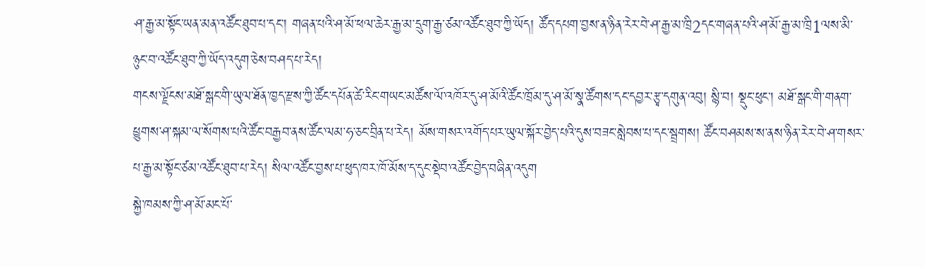ཤ་རྒྱ་མ་སྟོང་ཡན་མན་འཚོང་ཐུབ་པ་དང་། གཞན་པའི་ཤ་མོ་ཕལ་ཆེར་རྒྱ་མ་དྲུག་རྒྱ་ཙམ་འཚོང་ཐུབ་ཀྱི་ཡོད། ཚོད་དཔག་བྱས་ན་ཉིན་རེར་བེ་ཤ་རྒྱ་མ་ཁྲི2དང་གཞན་པའི་ཤ་མོ་རྒྱ་མ་ཁྲི1ལས་མི་ཉུང་བ་འཚོང་ཐུབ་ཀྱི་ཡོད་འདུག་ཅེས་བཤད་པ་རེད།
གངས་ལྗོངས་མཐོ་སྒང་གི་ཡུལ་ཐོན་ཁྱད་རྫས་ཀྱི་ཚོང་དཔོན་ཚེ་རིང་གཡང་མཚོས་ལོ་འཁོར་དུ་ཤ་མོའི་ཚོང་ཁྲོམ་དུ་ཤ་མོ་སྣ་ཚོགས་དང་དབྱར་རྩྭ་དགུན་འབུ། སྙི་བ། སྡུང་ཕུང་། མཐོ་སྒང་གི་གནག་ཕྱུགས་ཤ་སྐམ་ལ་སོགས་པའི་ཚོང་བརྒྱབ་ནས་ཚོང་ལམ་ཧ་ཅང་བྲིན་པ་རེད། མོས་གསར་འགོད་པར་ཡུལ་སྐོར་བྱེད་པའི་དུས་བཟང་སླེབས་པ་དང་སྦྲགས། ཚོང་བཤམས་ས་ནས་ཉིན་རེར་བེ་ཤ་གསར་པ་རྒྱ་མ་སྟོང་ཙམ་འཚོང་ཐུབ་པ་རེད། སིལ་འཚོང་བྱས་པ་ཕུད་ཁར་ཁོ་མོས་ད་དུང་སྡེབ་འཚོང་བྱེད་བཞིན་འདུག
སྐྱེ་ཁམས་ཀྱི་ཤ་མོ་མང་པོ་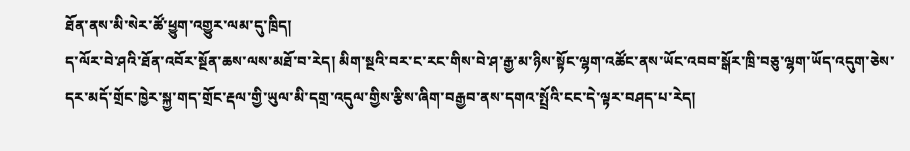ཐོན་ནས་མི་སེར་ཚོ་ཕྱུག་འགྱུར་ལམ་དུ་ཁྲིད།
ད་ལོར་བེ་ཤའི་ཐོན་འབོར་སྔོན་ཆས་ལས་མཐོ་བ་རེད། མིག་སྔའི་བར་ང་རང་གིས་བེ་ཤ་རྒྱ་མ་ཉིས་སྟོང་ལྷག་འཚོང་ནས་ཡོང་འབབ་སྒོར་ཁྲི་བཅུ་ལྷག་ཡོད་འདུག་ཅེས་དར་མདོ་གྲོང་ཁྱེར་སྐྱ་གད་གྲོང་རྡལ་གྱི་ཡུལ་མི་དགྲ་འདུལ་གྱིས་རྩིས་ཞིག་བརྒྱབ་ནས་དགའ་སྤྲོའི་ངང་དེ་ལྟར་བཤད་པ་རེད།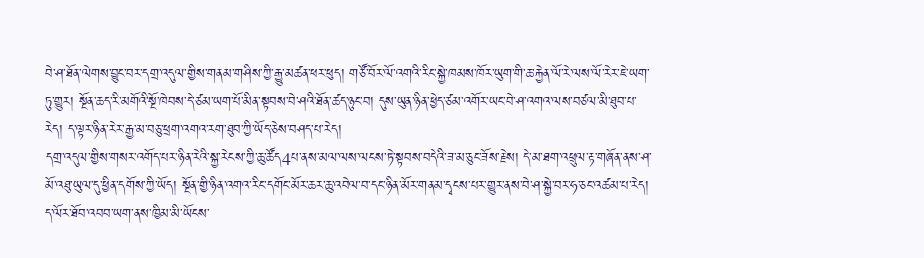བེ་ཤ་ཐོན་ལེགས་བྱུང་བར་དགྲ་འདུལ་གྱིས་གནམ་གཤིས་ཀྱི་རྒྱུ་མཚན་ཕར་ཕུད། གཙོ་བོར་ལོ་འགའི་རིང་སྐྱེ་ཁམས་ཁོར་ཡུག་གི་ཆ་རྐྱེན་ལོ་རེ་ལས་ལོ་རེར་ཇེ་ཡག་ཏུ་གྱུར། སྔོན་ཆད་རི་མགོའི་སྔོ་ཁེབས་དེ་ཙམ་ཡག་པོ་མིན་སྟབས་བེ་ཤའི་ཐོན་ཚད་ཉུང་བ། དུས་ཡུན་ཉིན་ཕྱེད་ཙམ་འགོར་ཡང་བེ་ཤ་འགའ་ལས་བཙལ་མི་ཐུབ་པ་རེད། ད་ལྟར་ཉིན་རེར་རྒྱ་མ་བཅུ་ཕྲག་འགའ་རག་ཐུབ་ཀྱི་ཡོད་ཅེས་བཤད་པ་རེད།
དགྲ་འདུལ་གྱིས་གསར་འགོད་པར་ཉིན་རེའི་སྐྱ་རེངས་ཀྱི་ཆུ་ཚོད4པ་ནས་མལ་ལས་ལངས་ཏེ་སྟབས་བདེའི་ཟ་མ་ཅུང་ཟོས་རྗེས། དེ་མ་ཐག་འཕྲུལ་རྟ་གཞོན་ནས་ཤ་མོ་འཐུ་ཡུལ་དུ་ཕྱིན་དགོས་ཀྱི་ཡོད། སྔོན་གྱི་ཉིན་འགའ་རིང་དགོང་མོར་ཆར་ཆུ་འབེལ་བ་དང་ཉིན་མོར་གནམ་དྭངས་པར་གྱུར་ནས་བེ་ཤ་སྐྱེ་བར་ཧ་ཅང་འཚམ་པ་རེད། ད་ལོར་ཐོབ་འབབ་ཡག་ནས་ཁྱིམ་མི་ཡོངས་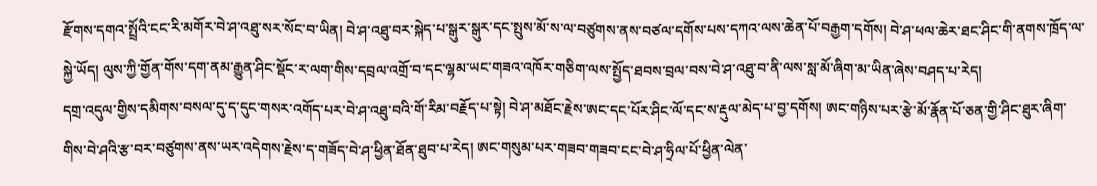རྫོགས་དགའ་སྤྲོའི་ངང་རི་མགོར་བེ་ཤ་འཐུ་སར་སོང་བ་ཡིན། བེ་ཤ་འཐུ་བར་སྐེད་པ་སྒུར་སྒུར་དང་སྤུས་མོ་ས་ལ་བཙུགས་ནས་བཙལ་དགོས་པས་དཀའ་ལས་ཆེན་པོ་བརྒྱག་དགོས། བེ་ཤ་ཕལ་ཆེར་ཐང་ཤིང་གི་ནགས་ཁྲོད་ལ་སྐྱེ་ཡོད། ལུས་ཀྱི་གྱོན་གོས་དག་ནམ་རྒྱུན་ཤིང་སྡོང་ར་ལག་གིས་དབྲལ་འགྲོ་བ་དང་ལྷམ་ཡང་གཟའ་འཁོར་གཅིག་ལས་སྤྱོད་ཐབས་བྲལ་བས་བེ་ཤ་འཐུ་བ་ནི་ལས་སླ་མོ་ཞིག་མ་ཡིན་ཞེས་བཤད་པ་རེད།
དགྲ་འདུལ་གྱིས་དམིགས་བསལ་དུ་ད་དུང་གསར་འགོད་པར་བེ་ཤ་འཐུ་བའི་གོ་རིམ་བརྗོད་པ་སྟེ། བེ་ཤ་མཐོང་རྗེས་ཨང་དང་པོར་ཤིང་ལོ་དང་ས་རྡུལ་མེད་པ་བྱ་དགོས། ཨང་གཉིས་པར་རྩེ་མོ་རྣོན་པོ་ཅན་གྱི་ཤིང་ཐུར་ཞིག་གིས་བེ་ཤའི་རྩ་བར་བཙུགས་ནས་ཡར་འདེགས་རྗེས་ད་གཟོད་བེ་ཤ་ཕྱིན་ཐོན་ཐུབ་པ་རེད། ཨང་གསུམ་པར་གཟབ་གཟབ་ངང་བེ་ཤ་ཧྲིལ་པོ་ཕྱིན་ལེན་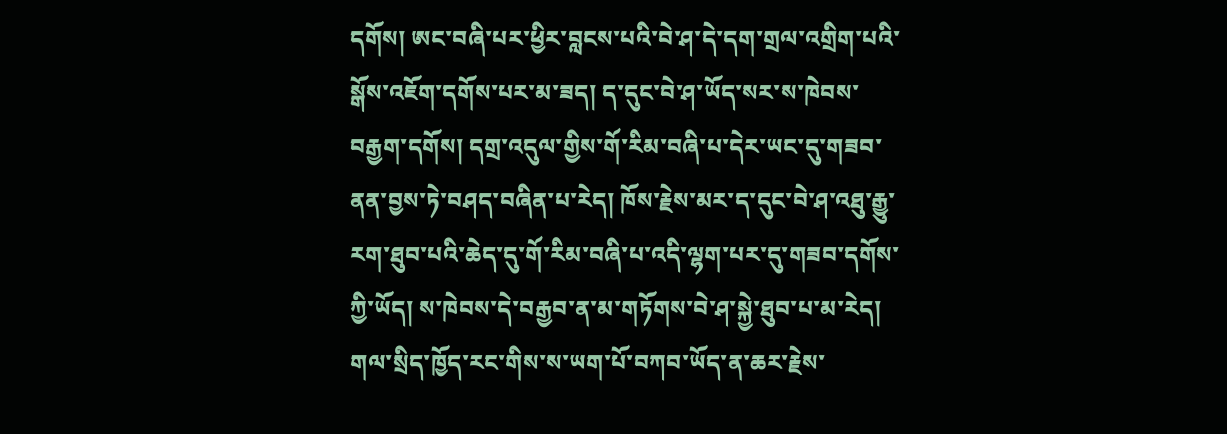དགོས། ཨང་བཞི་པར་ཕྱིར་བླངས་པའི་བེ་ཤ་དེ་དག་གྲལ་འགྲིག་པའི་སྒོས་འཇོག་དགོས་པར་མ་ཟད། ད་དུང་བེ་ཤ་ཡོད་སར་ས་ཁེབས་བརྒྱག་དགོས། དགྲ་འདུལ་གྱིས་གོ་རིམ་བཞི་པ་དེར་ཡང་དུ་གཟབ་ནན་བྱས་ཏེ་བཤད་བཞིན་པ་རེད། ཁོས་རྗེས་མར་ད་དུང་བེ་ཤ་འཐུ་རྒྱུ་རག་ཐུབ་པའི་ཆེད་དུ་གོ་རིམ་བཞི་པ་འདི་ལྷག་པར་དུ་གཟབ་དགོས་ཀྱི་ཡོད། ས་ཁེབས་དེ་བརྒྱབ་ན་མ་གཏོགས་བེ་ཤ་སྐྱེ་ཐུབ་པ་མ་རེད། གལ་སྲིད་ཁྱོད་རང་གིས་ས་ཡག་པོ་བཀབ་ཡོད་ན་ཆར་རྗེས་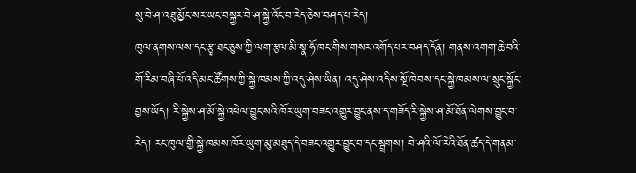སུ་བེ་ཤ་འཐུ་མྱོང་སར་ཡང་བསྐྱར་བེ་ཤ་སྐྱེ་འོང་བ་རེད་ཅེས་བཤད་པ་རེད།
ཁུལ་ནགས་ལས་དང་རྩྭ་ཐང་ཅུས་ཀྱི་ལག་རྩལ་མི་སྣ་ཧོ་ཁང་གིས་གསར་འགོད་པར་བཤད་དོན། གནས་འགག་ཆེ་བའི་གོ་རིམ་བཞི་པོ་འདི་མང་ཚོགས་ཀྱི་སྐྱེ་ཁམས་ཀྱི་འདུ་ཤེས་ཡིན། འདུ་ཤེས་འདིས་སྔོ་ཁེབས་དང་སྐྱེ་ཁམས་ལ་སྲུང་སྐྱོང་བྱས་ཡོད། རི་སྐྱེས་ཤ་མོ་སྐྱེ་འཕེལ་བྱུང་སའི་ཁོར་ཡུག་བཟང་འགྱུར་བྱུང་ནས་ད་གཟོད་རི་སྐྱེས་ཤ་མོ་ཐོན་ལེགས་བྱུང་བ་རེད། རང་ཁུལ་གྱི་སྐྱེ་ཁམས་ཁོར་ཡུག་མུ་མཐུད་དེ་བཟང་འགྱུར་བྱུང་བ་དང་སྦྲགས། བེ་ཤའི་ལོ་རེའི་ཐོན་ཚད་དེ་གནམ་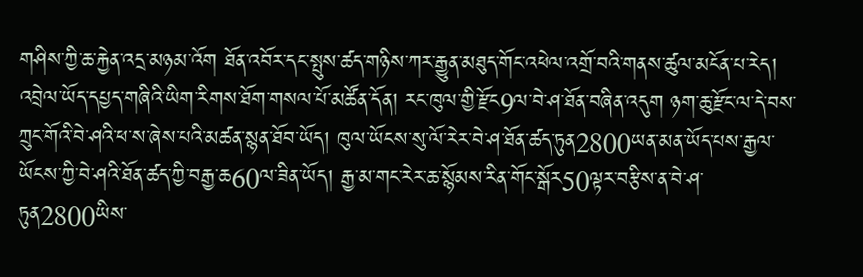གཤིས་ཀྱི་ཆ་རྐྱེན་འདྲ་མཉམ་འོག ཐོན་འབོར་དང་སྤུས་ཚད་གཉིས་ཀར་རྒྱུན་མཐུད་གོང་འཕེལ་འགྲོ་བའི་གནས་ཚུལ་མངོན་པ་རེད།
འབྲེལ་ཡོད་དཔྱད་གཞིའི་ཡིག་རིགས་ཐོག་གསལ་པོ་མཚོན་དོན། རང་ཁུལ་གྱི་རྫོང9ལ་བེ་ཤ་ཐོན་བཞིན་འདུག ཉག་ཆུ་རྫོང་ལ་དེ་བས་ཀྲུང་གོའི་བེ་ཤའི་ཕ་ས་ཞེས་པའི་མཚན་སྙན་ཐོབ་ཡོད། ཁུལ་ཡོངས་སུ་ལོ་རེར་བེ་ཤ་ཐོན་ཚད་ཏུན2800ཡན་མན་ཡོད་པས་རྒྱལ་ཡོངས་ཀྱི་བེ་ཤའི་ཐོན་ཚད་ཀྱི་བརྒྱ་ཆ60ལ་ཟིན་ཡོད། རྒྱ་མ་གང་རེར་ཆ་སྙོམས་རིན་གོང་སྒོར50ལྟར་བརྩིས་ན་བེ་ཤ་ཏུན2800ཡིས་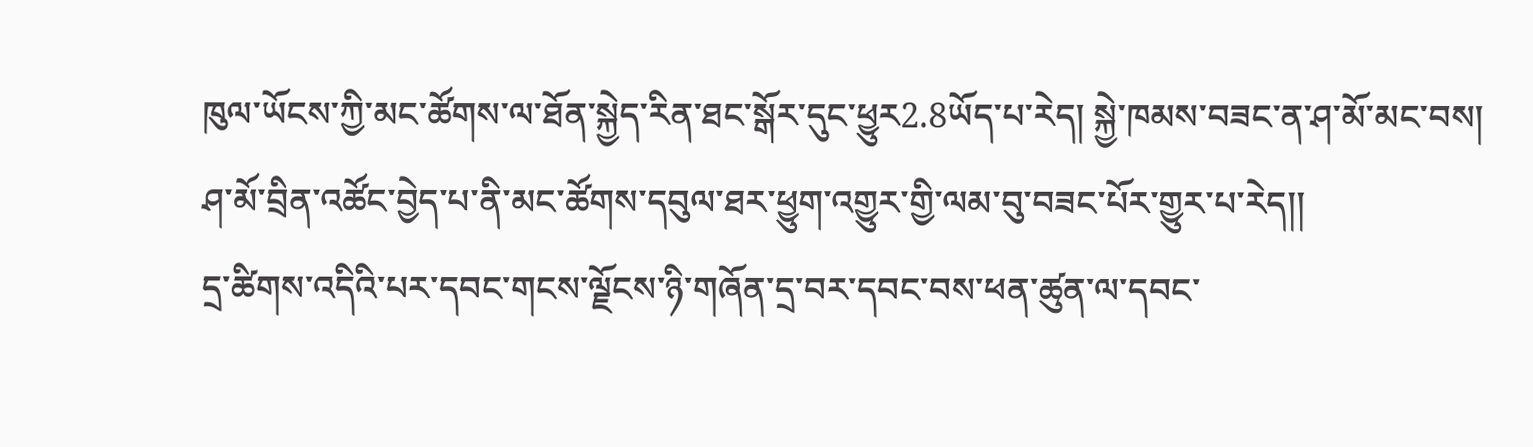ཁུལ་ཡོངས་ཀྱི་མང་ཚོགས་ལ་ཐོན་སྐྱེད་རིན་ཐང་སྒོར་དུང་ཕྱུར2.8ཡོད་པ་རེད། སྐྱེ་ཁམས་བཟང་ན་ཤ་མོ་མང་བས། ཤ་མོ་བྲིན་འཚོང་བྱེད་པ་ནི་མང་ཚོགས་དབུལ་ཐར་ཕྱུག་འགྱུར་གྱི་ལམ་བུ་བཟང་པོར་གྱུར་པ་རེད།།
དྲ་ཚིགས་འདིའི་པར་དབང་གངས་ལྗོངས་ཉི་གཞོན་དྲ་བར་དབང་བས་ཕན་ཚུན་ལ་དབང་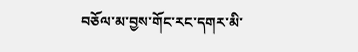བཅོལ་མ་བྱས་གོང་རང་དགར་མི་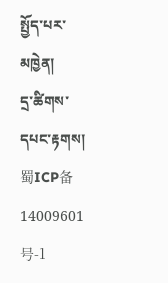སྤྱོད་པར་མཁྱེན།
དྲ་ཚིགས་དཔང་རྟགས། 蜀ICP备14009601号-1